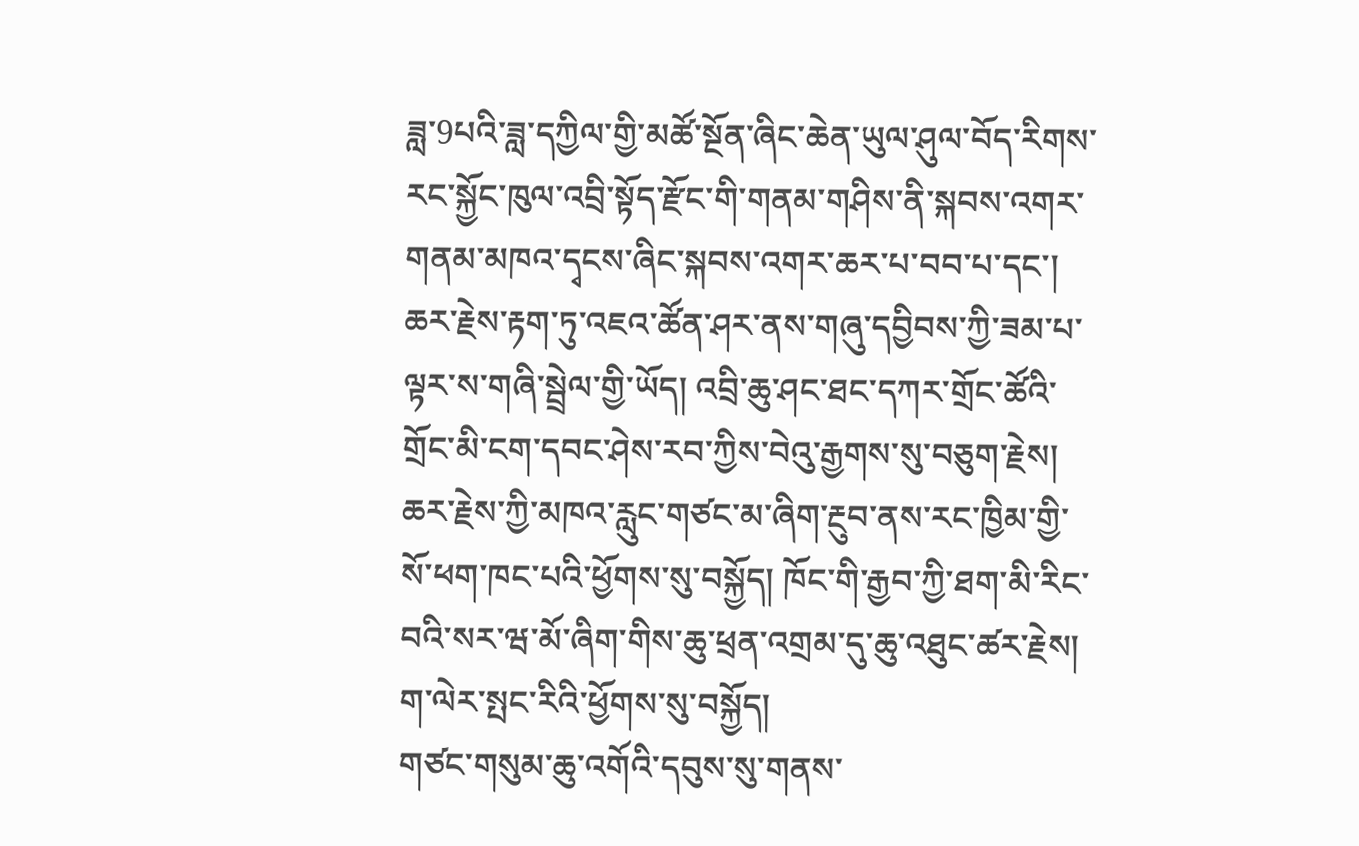ཟླ་9པའི་ཟླ་དཀྱིལ་གྱི་མཚོ་སྔོན་ཞིང་ཆེན་ཡུལ་ཤུལ་བོད་རིགས་རང་སྐྱོང་ཁུལ་འབྲི་སྟོད་རྫོང་གི་གནམ་གཤིས་ནི་སྐབས་འགར་གནམ་མཁའ་དྭངས་ཞིང་སྐབས་འགར་ཆར་པ་བབ་པ་དང་། ཆར་རྗེས་རྟག་ཏུ་འཇའ་ཚོན་ཤར་ནས་གཞུ་དབྱིབས་ཀྱི་ཟམ་པ་ལྟར་ས་གཞི་སྦྲེལ་གྱི་ཡོད། འབྲི་ཆུ་ཤང་ཐང་དཀར་གྲོང་ཚོའི་གྲོང་མི་ངག་དབང་ཤེས་རབ་ཀྱིས་བེའུ་རྒྱགས་སུ་བཅུག་རྗེས། ཆར་རྗེས་ཀྱི་མཁའ་རླུང་གཙང་མ་ཞིག་རྔུབ་ནས་རང་ཁྱིམ་གྱི་སོ་ཕག་ཁང་པའི་ཕྱོགས་སུ་བསྐྱོད། ཁོང་གི་རྒྱབ་ཀྱི་ཐག་མི་རིང་བའི་སར་ཝ་མོ་ཞིག་གིས་ཆུ་ཕྲན་འགྲམ་དུ་ཆུ་འཐུང་ཚར་རྗེས། ག་ལེར་སྤང་རིའི་ཕྱོགས་སུ་བསྐྱོད།
གཙང་གསུམ་ཆུ་འགོའི་དབུས་སུ་གནས་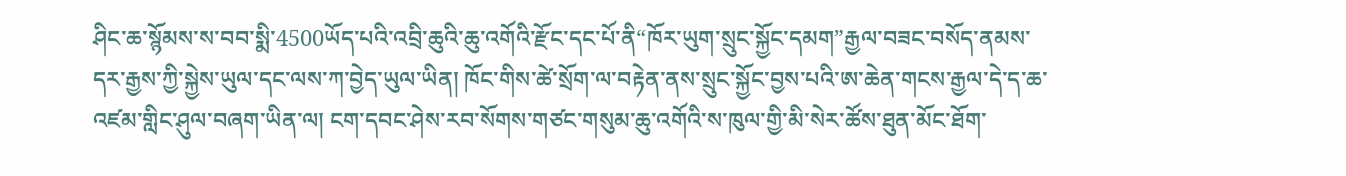ཤིང་ཆ་སྙོམས་ས་བབ་སྨི་4500ཡོད་པའི་འབྲི་ཆུའི་ཆུ་འགོའི་རྫོང་དང་པོ་ནི“ཁོར་ཡུག་སྲུང་སྐྱོང་དམག”རྒྱལ་བཟང་བསོད་ནམས་དར་རྒྱས་ཀྱི་སྐྱེས་ཡུལ་དང་ལས་ཀ་བྱེད་ཡུལ་ཡིན། ཁོང་གིས་ཚེ་སྲོག་ལ་བརྟེན་ནས་སྲུང་སྐྱོང་བྱས་པའི་ཨ་ཆེན་གངས་རྒྱལ་དེ་ད་ཆ་འཛམ་གླིང་ཤུལ་བཞག་ཡིན་ལ། ངག་དབང་ཤེས་རབ་སོགས་གཙང་གསུམ་ཆུ་འགོའི་ས་ཁུལ་གྱི་མི་སེར་ཚོས་ཐུན་མོང་ཐོག་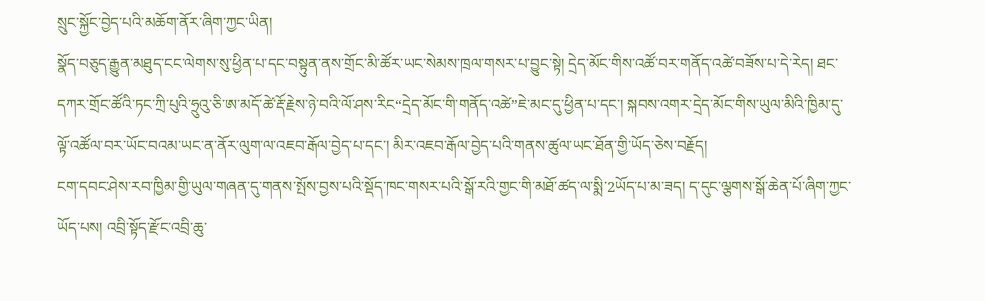སྲུང་སྐྱོང་བྱེད་པའི་མཆོག་ནོར་ཞིག་ཀྱང་ཡིན།
སྣོད་བཅུད་རྒྱུན་མཐུད་ངང་ལེགས་སུ་ཕྱིན་པ་དང་བསྟུན་ནས་གྲོང་མི་ཚོར་ཡང་སེམས་ཁྲལ་གསར་པ་བྱུང་སྟེ། དྲེད་མོང་གིས་འཚོ་བར་གནོད་འཚེ་བཟོས་པ་དེ་རེད། ཐང་དཀར་གྲོང་ཚོའི་ཏང་ཀྲི་པུའི་ཧྲུའུ་ཅི་ཨ་མདོ་ཚེ་རྡོ་རྗེས་ཉེ་བའི་ལོ་ཤས་རིང“དྲེད་མོང་གི་གནོད་འཚེ”ཇེ་མང་དུ་ཕྱིན་པ་དང་། སྐབས་འགར་དྲེད་མོང་གིས་ཡུལ་མིའི་ཁྱིམ་དུ་ལྟོ་འཚོལ་བར་ཡོང་བའམ་ཡང་ན་ནོར་ལུག་ལ་འཇབ་རྒོལ་བྱེད་པ་དང་། མིར་འཇབ་རྒོལ་བྱེད་པའི་གནས་ཚུལ་ཡང་ཐོན་གྱི་ཡོད་ཅེས་བརྗོད།
ངག་དབང་ཤེས་རབ་ཁྱིམ་གྱི་ཡུལ་གཞན་དུ་གནས་སྤོས་བྱས་པའི་སྡོད་ཁང་གསར་པའི་སྒོ་རའི་གྱང་གི་མཐོ་ཚད་ལ་སྨི་2ཡོད་པ་མ་ཟད། ད་དུང་ལྕགས་སྒོ་ཆེན་པོ་ཞིག་ཀྱང་ཡོད་པས། འབྲི་སྟོད་རྫོང་འབྲི་ཆུ་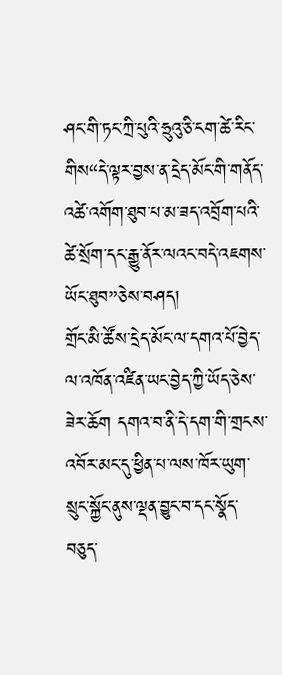ཤང་གི་ཏང་ཀྲི་པུའི་ཧྲུའུ་ཅི་ངག་ཚེ་རིང་གིས“དེ་ལྟར་བྱས་ན་དྲེད་མོང་གི་གནོད་འཚེ་འགོག་ཐུབ་པ་མ་ཟད་འབྲོག་པའི་ཚེ་སྲོག་དང་རྒྱུ་ནོར་ལའང་བདེ་འཇགས་ཡོང་ཐུབ”ཅེས་བཤད།
གྲོང་མི་ཚོས་དྲེད་མོང་ལ་དགའ་པོ་བྱེད་ལ་འཁོན་འཛིན་ཡང་བྱེད་ཀྱི་ཡོད་ཅེས་ཟེར་ཆོག དགའ་བ་ནི་དེ་དག་གི་གྲངས་འབོར་མང་དུ་ཕྱིན་པ་ལས་ཁོར་ཡུག་སྲུང་སྐྱོང་ནུས་ལྡན་བྱུང་བ་དང་སྣོད་བཅུད་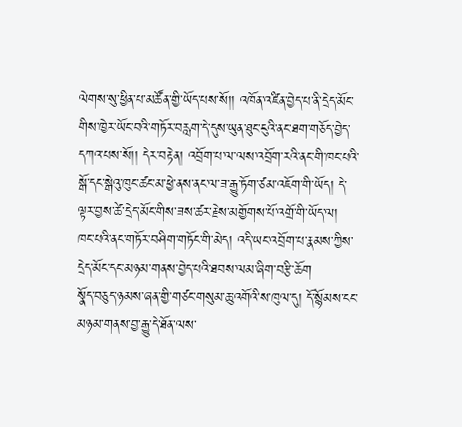ལེགས་སུ་ཕྱིན་པ་མཚོན་གྱི་ཡོད་པས་སོ།། འཁོན་འཛིན་བྱེད་པ་ནི་དྲེད་མོང་གིས་ཁྱེར་ཡོང་བའི་གཏོར་བརླག་དེ་དུས་ཡུན་ཐུང་ངུའི་ནང་ཐག་གཅོད་བྱེད་དཀའ་པས་སོ།། དེར་བརྟེན། འབྲོག་པ་ལ་ལས་འབྲོག་རའི་ནང་གི་ཁང་པའི་སྒོ་དང་སྒེའུ་ཁུང་ཚང་མ་ཕྱེ་ནས་ནང་ལ་ཟ་རྒྱུ་ཏོག་ཙམ་འཇོག་གི་ཡོད། དེ་ལྟར་བྱས་ཚེ་དྲེད་མོང་གིས་ཟས་ཚར་རྗེས་མགྱོགས་པོ་འགྲོ་གི་ཡོད་ལ། ཁང་པའི་ནང་གཏོར་བཤིག་གཏོང་གི་མེད། འདི་ཡང་འབྲོག་པ་རྣམས་ཀྱིས་དྲེད་མོང་དང་མཉམ་གནས་བྱེད་པའི་ཐབས་ལམ་ཞིག་བརྩི་ཆོག
སྣོད་བཅུད་ཉམས་ཞན་གྱི་གཙང་གསུམ་ཆུ་འགོའི་ས་ཁུལ་དུ། དོ་སྙོམས་ངང་མཉམ་གནས་བྱ་རྒྱུ་དེ་ཐོན་ལས་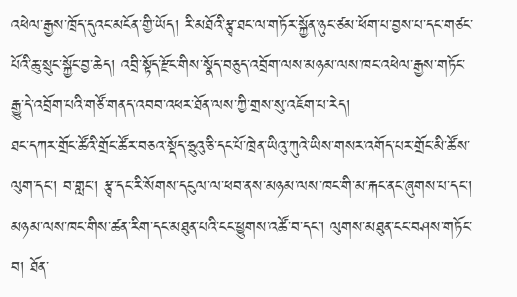འཕེལ་རྒྱས་ཁྲོད་དུའང་མངོན་གྱི་ཡོད། རི་མཐོའི་རྩྭ་ཐང་ལ་གཏོར་སྐྱོན་ཉུང་ཙམ་ཕོག་པ་བྱས་པ་དང་གཙང་པོའི་ཆུ་སྲུང་སྐྱོང་བྱ་ཆེད། འབྲི་སྟོད་རྫོང་གིས་སྣོད་བཅུད་འབྲོག་ལས་མཉམ་ལས་ཁང་འཕེལ་རྒྱས་གཏོང་རྒྱུ་དེ་འབྲོག་པའི་གཙོ་གནད་འབབ་འཕར་ཐོན་ལས་ཀྱི་གྲས་སུ་འཇོག་པ་རེད།
ཐང་དཀར་གྲོང་ཚོའི་གྲོང་ཚོར་བཅའ་སྡོད་ཧྲུའུ་ཅི་དང་པོ་ཁྲེན་ཡིའུ་ཀུའེ་ཡིས་གསར་འགོད་པར་གྲོང་མི་ཚོས་ལུག་དང་། བ་གླང་། རྩྭ་དང་རི་སོགས་དངུལ་ལ་ཕབ་ནས་མཉམ་ལས་ཁང་གི་མ་རྐང་ནང་ཞུགས་པ་དང་། མཉམ་ལས་ཁང་གིས་ཚན་རིག་དང་མཐུན་པའི་ངང་ཕྱུགས་འཚོ་བ་དང་། ལུགས་མཐུན་ངང་བཤས་གཏོང་བ། ཐོན་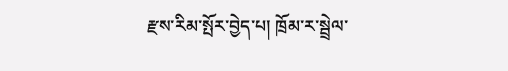རྫས་རིམ་སྤོར་བྱེད་པ། ཁྲོམ་ར་སྦྲེལ་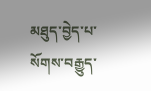མཐུད་བྱེད་པ་སོགས་བརྒྱུད་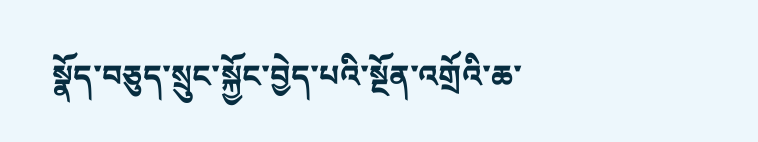སྣོད་བཅུད་སྲུང་སྐྱོང་བྱེད་པའི་སྔོན་འགྲོའི་ཆ་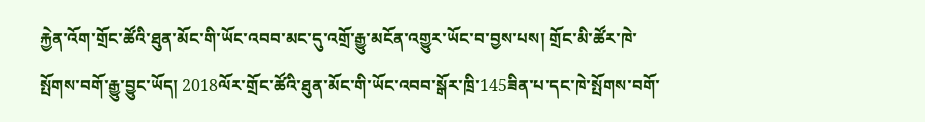རྐྱེན་འོག་གྲོང་ཚོའི་ཐུན་མོང་གི་ཡོང་འབབ་མང་དུ་འགྲོ་རྒྱུ་མངོན་འགྱུར་ཡོང་བ་བྱས་པས། གྲོང་མི་ཚོར་ཁེ་སྤོགས་བགོ་རྒྱུ་བྱུང་ཡོད། 2018ལོར་གྲོང་ཚོའི་ཐུན་མོང་གི་ཡོང་འབབ་སྒོར་ཁྲི་145ཟིན་པ་དང་ཁེ་སྤོགས་བགོ་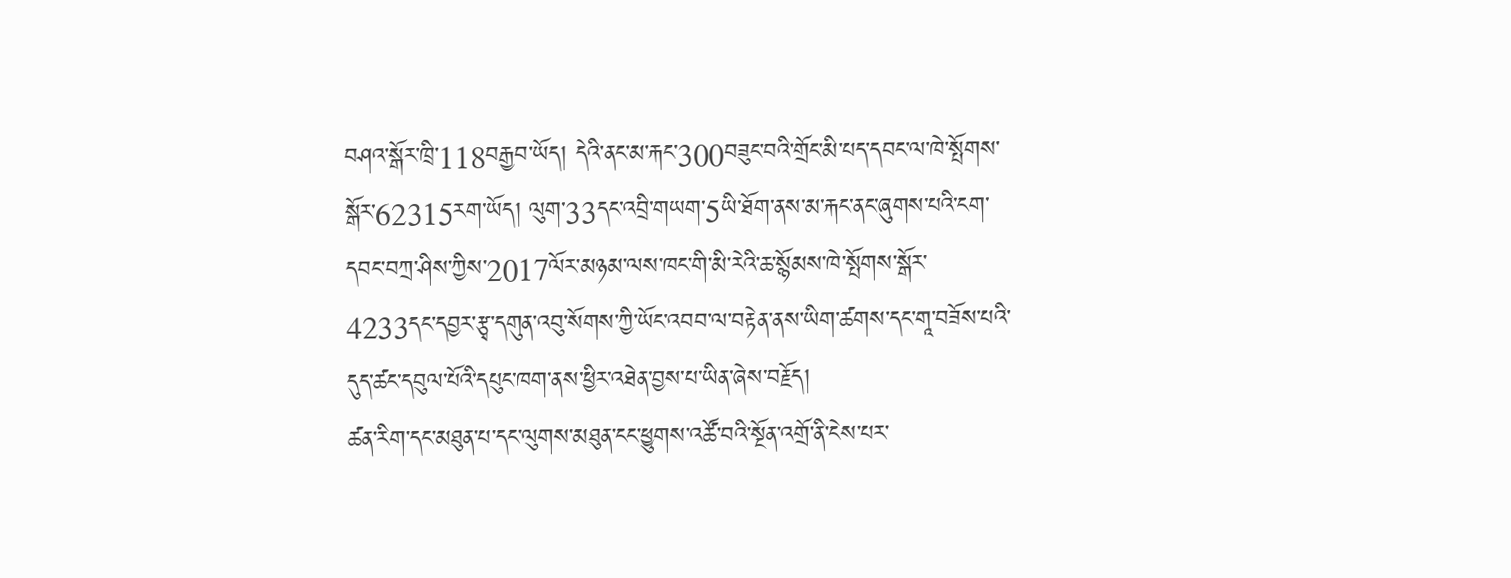བཤའ་སྒོར་ཁྲི་118བརྒྱབ་ཡོད། དེའི་ནང་མ་རྐང་300བཟུང་བའི་གྲོང་མི་པད་དབང་ལ་ཁེ་སྤོགས་སྒོར་62315རག་ཡོད། ལུག་33དང་འབྲི་གཡག་5ཡི་ཐོག་ནས་མ་རྐང་ནང་ཞུགས་པའི་ངག་དབང་བཀྲ་ཤིས་ཀྱིས་2017ལོར་མཉམ་ལས་ཁང་གི་མི་རེའི་ཆ་སྙོམས་ཁེ་སྤོགས་སྒོར་4233དང་དབྱར་རྩྭ་དགུན་འབུ་སོགས་ཀྱི་ཡོང་འབབ་ལ་བརྟེན་ནས་ཡིག་ཚགས་དང་གཱ་བཟོས་པའི་དུད་ཚང་དབུལ་པོའི་དཔུང་ཁག་ནས་ཕྱིར་འཐེན་བྱས་པ་ཡིན་ཞེས་བརྗོད།
ཚན་རིག་དང་མཐུན་པ་དང་ལུགས་མཐུན་ངང་ཕྱུགས་འཚོ་བའི་སྔོན་འགྲོ་ནི་ངེས་པར་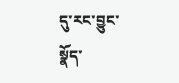དུ་རང་བྱུང་སྣོད་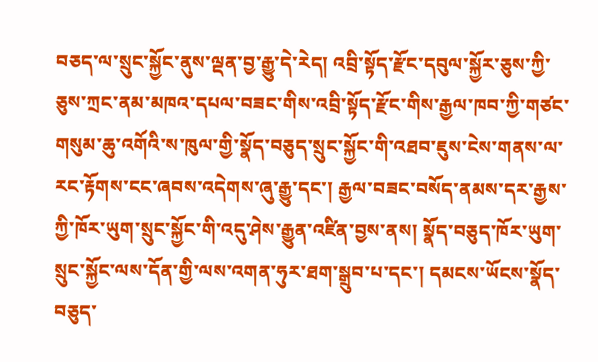བཅད་ལ་སྲུང་སྐྱོང་ནུས་ལྡན་བྱ་རྒྱུ་དེ་རེད། འབྲི་སྟོད་རྫོང་དབུལ་སྐྱོར་ཅུས་ཀྱི་ཅུས་ཀྲང་ནམ་མཁའ་དཔལ་བཟང་གིས་འབྲི་སྟོད་རྫོང་གིས་རྒྱལ་ཁབ་ཀྱི་གཙང་གསུམ་ཆུ་འགོའི་ས་ཁུལ་གྱི་སྣོད་བཅུད་སྲུང་སྐྱོང་གི་འཐབ་ཇུས་ངེས་གནས་ལ་རང་རྟོགས་ངང་ཞབས་འདེགས་ཞུ་རྒྱུ་དང་། རྒྱལ་བཟང་བསོད་ནམས་དར་རྒྱས་ཀྱི་ཁོར་ཡུག་སྲུང་སྐྱོང་གི་འདུ་ཤེས་རྒྱུན་འཛིན་བྱས་ནས། སྣོད་བཅུད་ཁོར་ཡུག་སྲུང་སྐྱོང་ལས་དོན་གྱི་ལས་འགན་ཧུར་ཐག་སྒྲུབ་པ་དང་། དམངས་ཡོངས་སྣོད་བཅུད་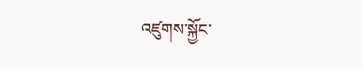འཛུགས་སྐྱོང་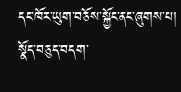དང་ཁོར་ཡུག་བཅོས་སྐྱོང་ནང་ཞུགས་པ། སྣོད་བཅུད་བདག་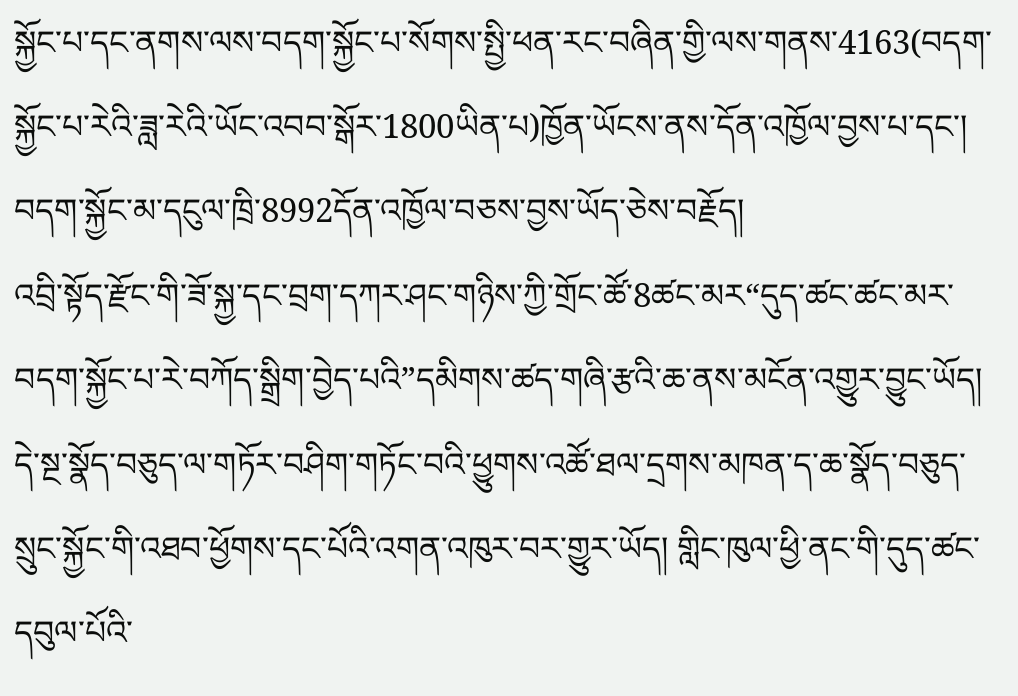སྐྱོང་པ་དང་ནགས་ལས་བདག་སྐྱོང་པ་སོགས་སྤྱི་ཕན་རང་བཞིན་གྱི་ལས་གནས་4163(བདག་སྐྱོང་པ་རེའི་ཟླ་རེའི་ཡོང་འབབ་སྒོར་1800ཡིན་པ)ཁྱོན་ཡོངས་ནས་དོན་འཁྱོལ་བྱས་པ་དང་། བདག་སྐྱོང་མ་དངུལ་ཁྲི་8992དོན་འཁྱོལ་བཅས་བྱས་ཡོད་ཅེས་བརྗོད།
འབྲི་སྟོད་རྫོང་གི་ཟོ་སྐྱ་དང་བྲག་དཀར་ཤང་གཉིས་ཀྱི་གྲོང་ཚོ་8ཚང་མར“དུད་ཚང་ཚང་མར་བདག་སྐྱོང་པ་རེ་བཀོད་སྒྲིག་བྱེད་པའི”དམིགས་ཚད་གཞི་རྩའི་ཆ་ནས་མངོན་འགྱུར་བྱུང་ཡོད། དེ་སྔ་སྣོད་བཅུད་ལ་གཏོར་བཤིག་གཏོང་བའི་ཕྱུགས་འཚོ་ཐལ་དྲགས་མཁན་ད་ཆ་སྣོད་བཅུད་སྲུང་སྐྱོང་གི་འཐབ་ཕྱོགས་དང་པོའི་འགན་འཁུར་བར་གྱུར་ཡོད། གླིང་ཁུལ་ཕྱི་ནང་གི་དུད་ཚང་དབུལ་པོའི་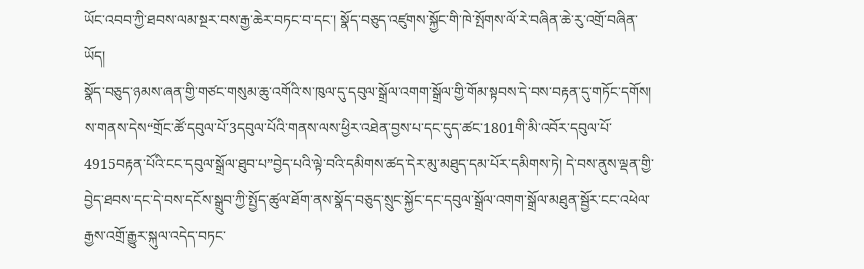ཡོང་འབབ་ཀྱི་ཐབས་ལམ་སྔར་བས་རྒྱ་ཆེར་བཏང་བ་དང་། སྣོད་བཅུད་འཛུགས་སྐྱོང་གི་ཁེ་སྤོགས་ལོ་རེ་བཞིན་ཆེ་རུ་འགྲོ་བཞིན་ཡོད།
སྣོད་བཅུད་ཉམས་ཞན་གྱི་གཙང་གསུམ་ཆུ་འགོའི་ས་ཁུལ་དུ་དབུལ་སྒྲོལ་འགག་སྒྲོལ་གྱི་གོམ་སྟབས་དེ་བས་བརྟན་དུ་གཏོང་དགོས། ས་གནས་དེས“གྲོང་ཚོ་དབུལ་པོ་3དབུལ་པོའི་གནས་ལས་ཕྱིར་འཐེན་བྱས་པ་དང་དུད་ཚང་1801གི་མི་འབོར་དབུལ་པོ་4915བརྟན་པོའི་ངང་དབུལ་སྒྲོལ་ཐུབ་པ”བྱེད་པའི་ལྟེ་བའི་དམིགས་ཚད་དེར་མུ་མཐུད་དམ་པོར་དམིགས་ཏེ། དེ་བས་ནུས་ལྡན་གྱི་བྱེད་ཐབས་དང་དེ་བས་དངོས་སྒྲུབ་ཀྱི་སྤྱོད་ཚུལ་ཐོག་ནས་སྣོད་བཅུད་སྲུང་སྐྱོང་དང་དབུལ་སྒྲོལ་འགག་སྒྲོལ་མཐུན་སྦྱོར་ངང་འཕེལ་རྒྱས་འགྲོ་རྒྱུར་སྐུལ་འདེད་བཏང་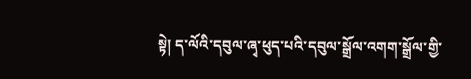སྟེ། ད་ལོའི་དབུལ་ཞྭ་ཕུད་པའི་དབུལ་སྒྲོལ་འགག་སྒྲོལ་གྱི་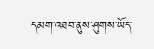དམག་འཐབ་ནུས་ཤུགས་ཡོད་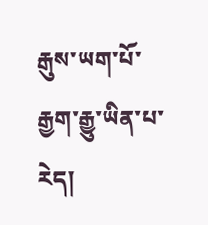རྒུས་ཡག་པོ་རྒྱག་རྒྱུ་ཡིན་པ་རེད།